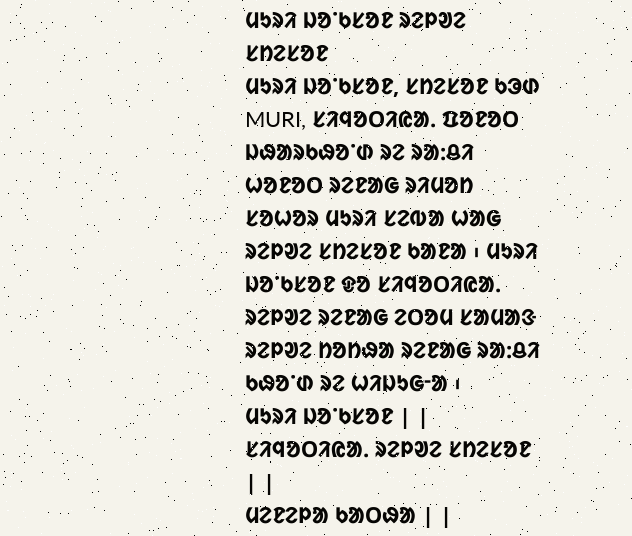ᱢᱩᱨᱤ ᱡᱚᱸᱠᱥᱚᱱ ᱨᱮᱞᱣᱮ ᱥᱴᱮᱥᱚᱱ
ᱢᱩᱨᱤ ᱡᱚᱸᱠᱥᱚᱱ, ᱥᱴᱮᱥᱚᱱ ᱠᱳᱰ MURI, ᱥᱤᱧᱚᱛᱤᱭᱟᱹ ᱯᱚᱱᱚᱛ ᱡᱷᱟᱨᱠᱷᱚᱸᱰ ᱨᱮ ᱨᱟᱺᱪᱤ ᱦᱚᱱᱚᱛ ᱨᱮᱱᱟᱜ ᱨᱤᱢᱚᱴ ᱥᱚᱦᱚᱨ ᱢᱩᱨᱤ ᱥᱮᱵᱟ ᱦᱟᱜ ᱨᱮᱞᱣᱮ ᱥᱴᱮᱥᱚᱱ ᱠᱟᱱᱟ ᱾ ᱢᱩᱨᱤ ᱡᱚᱸᱠᱥᱚᱱ ᱫᱚ ᱥᱤᱧᱚᱛᱤᱭᱟᱹ ᱨᱮᱞᱣᱮ ᱨᱮᱱᱟᱜ ᱮᱛᱚᱢ ᱥᱟᱢᱟᱝ ᱨᱮᱞᱣᱮ ᱴᱚᱴᱷᱟ ᱨᱮᱱᱟᱜ ᱨᱟᱺᱪᱤ ᱠᱷᱚᱸᱰ ᱨᱮ ᱦᱤᱡᱩᱜᱼᱟ ᱾
ᱢᱩᱨᱤ ᱡᱚᱸᱠᱥᱚᱱ | |
ᱥᱤᱧᱚᱛᱤᱭᱟᱹ ᱨᱮᱞᱣᱮ ᱥᱴᱮᱥᱚᱱ | |
ᱢᱮᱱᱮᱞᱟ ᱠᱟᱛᱷᱟ | |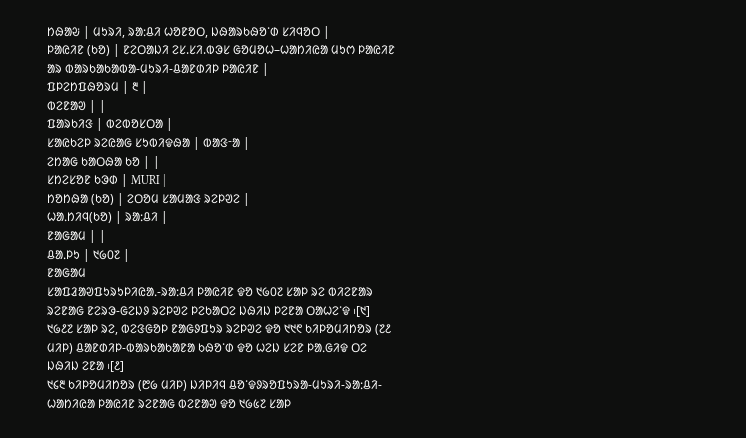ᱴᱷᱟᱶ | ᱢᱩᱨᱤ, ᱨᱟᱺᱪᱤ ᱦᱚᱱᱚᱛ, ᱡᱷᱟᱨᱠᱷᱚᱸᱰ ᱥᱤᱧᱚᱛ |
ᱞᱟᱭᱤᱱ (ᱠᱚ) | ᱱᱮᱛᱟᱡᱤ ᱮᱥ.ᱥᱤ.ᱵᱳᱥ ᱜᱚᱢᱚᱦ–ᱦᱟᱴᱤᱭᱟ ᱢᱩᱬ ᱞᱟᱭᱤᱱ ᱟᱨ ᱵᱟᱨᱠᱟᱠᱟᱵᱟ-ᱢᱩᱨᱤ-ᱪᱟᱱᱰᱤᱞ ᱞᱟᱭᱤᱱ |
ᱯᱞᱮᱴᱯᱷᱚᱨᱢ | ᱓ |
ᱵᱮᱱᱟᱣ | |
ᱯᱟᱨᱠᱤᱝ | ᱵᱮᱵᱚᱥᱛᱟ |
ᱥᱟᱭᱠᱮᱞ ᱨᱮᱭᱟᱜ ᱥᱩᱵᱤᱫᱷᱟ | ᱵᱟᱝᱼᱟ |
ᱮᱴᱟᱜ ᱠᱟᱛᱷᱟ ᱠᱚ | |
ᱥᱴᱮᱥᱚᱱ ᱠᱳᱰ | MURI |
ᱴᱚᱴᱷᱟ (ᱠᱚ) | ᱮᱛᱚᱢ ᱥᱟᱢᱟᱝ ᱨᱮᱞᱣᱮ |
ᱦᱟᱹᱴᱤᱧ(ᱠᱚ) | ᱨᱟᱺᱪᱤ |
ᱱᱟᱜᱟᱢ | |
ᱪᱟᱹᱞᱩ | ᱑᱙᱐᱗ |
ᱱᱟᱜᱟᱢ
ᱥᱟᱯᱲᱟᱣᱯᱩᱨᱩᱞᱤᱭᱟᱹ-ᱨᱟᱺᱪᱤ ᱞᱟᱭᱤᱱ ᱫᱚ ᱑᱙᱐᱗ ᱥᱟᱞ ᱨᱮ ᱵᱤᱮᱱᱟᱨ ᱨᱮᱱᱟᱜ ᱱᱮᱨᱳ-ᱜᱮᱡᱽ ᱨᱮᱞᱣᱮ ᱞᱮᱠᱟᱛᱮ ᱡᱷᱤᱡ ᱞᱮᱱᱟ ᱛᱟᱦᱮᱸᱫ ᱾[᱑]
᱑᱙᱒᱗ ᱥᱟᱞ ᱨᱮ, ᱵᱮᱝᱜᱚᱞ ᱱᱟᱜᱽᱯᱩᱨ ᱨᱮᱞᱣᱮ ᱫᱚ ᱑᱑᱖ ᱠᱤᱞᱚᱢᱤᱴᱚᱨ (᱗᱒ ᱢᱤᱞ) ᱪᱟᱱᱰᱤᱞ-ᱵᱟᱨᱠᱟᱠᱟᱱᱟ ᱠᱷᱚᱸᱰ ᱫᱚ ᱦᱮᱡ ᱥᱮᱱ ᱞᱟᱹᱜᱤᱫ ᱛᱮ ᱡᱷᱤᱡ ᱮᱱᱟ ᱾[᱒]
᱑᱔᱓ ᱠᱤᱞᱚᱢᱤᱴᱚᱨ (᱘᱙ ᱢᱤᱞ) ᱡᱤᱞᱤᱧ ᱪᱚᱸᱫᱽᱨᱚᱯᱩᱨᱟ-ᱢᱩᱨᱤ-ᱨᱟᱺᱪᱤ-ᱦᱟᱴᱤᱭᱟ ᱞᱟᱭᱤᱱ ᱨᱮᱱᱟᱜ ᱵᱮᱱᱟᱣ ᱫᱚ ᱑᱙᱕᱗ ᱥᱟᱞ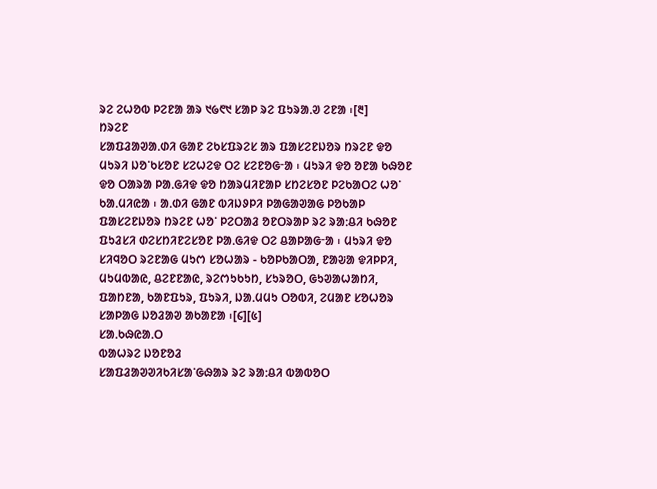ᱨᱮ ᱮᱦᱚᱵ ᱞᱮᱱᱟ ᱟᱨ ᱑᱙᱖᱑ ᱥᱟᱞ ᱨᱮ ᱯᱩᱨᱟᱹᱣ ᱮᱱᱟ ᱾[᱓]
ᱴᱨᱮᱱ
ᱥᱟᱯᱲᱟᱣᱟᱹᱰᱤ ᱜᱟᱱ ᱮᱠᱥᱯᱨᱮᱥ ᱟᱨ ᱯᱟᱥᱮᱱᱡᱚᱨ ᱴᱨᱮᱱ ᱫᱚ ᱢᱩᱨᱤ ᱡᱚᱸᱠᱥᱚᱱ ᱥᱮᱦᱮᱫ ᱛᱮ ᱥᱮᱱᱚᱜᱼᱟ ᱾ ᱢᱩᱨᱤ ᱫᱚ ᱚᱱᱟ ᱠᱷᱚᱱ ᱫᱚ ᱛᱟᱨᱟ ᱞᱟᱹᱜᱤᱫ ᱫᱚ ᱴᱟᱨᱢᱤᱱᱟᱞ ᱥᱴᱮᱥᱚᱱ ᱞᱮᱠᱟᱛᱮ ᱦᱚᱸ ᱠᱟᱹᱢᱤᱭᱟ ᱾ ᱟᱹᱰᱤ ᱜᱟᱱ ᱵᱤᱡᱽᱞᱤ ᱞᱟᱜᱟᱣᱟᱜ ᱞᱚᱠᱟᱞ ᱯᱟᱥᱮᱱᱡᱚᱨ ᱴᱨᱮᱱ ᱦᱚᱸ ᱞᱮᱛᱟᱲ ᱚᱱᱛᱨᱟᱞ ᱨᱮ ᱨᱟᱺᱪᱤ ᱠᱷᱚᱱ ᱯᱩᱲᱥᱤ ᱰᱮᱥᱴᱤᱱᱮᱥᱚᱱ ᱞᱟᱹᱜᱤᱫ ᱛᱮ ᱪᱟᱞᱟᱜᱼᱟ ᱾ ᱢᱩᱨᱤ ᱫᱚ ᱥᱤᱧᱚᱛ ᱨᱮᱱᱟᱜ ᱢᱩᱬ ᱥᱚᱦᱟᱨ - ᱠᱚᱞᱠᱟᱛᱟ, ᱱᱟᱶᱟ ᱫᱤᱞᱞᱤ, ᱢᱩᱢᱵᱟᱭ, ᱪᱮᱱᱱᱟᱭ, ᱨᱮᱬᱩᱠᱩᱴ, ᱥᱩᱨᱚᱛ, ᱜᱩᱣᱟᱦᱟᱴᱤ, ᱯᱟᱴᱱᱟ, ᱠᱟᱱᱯᱩᱨ, ᱯᱩᱨᱤ, ᱡᱟᱹᱢᱢᱩ ᱛᱚᱵᱤ, ᱮᱢᱟᱱ ᱥᱚᱦᱚᱨ ᱥᱟᱞᱟᱜ ᱡᱚᱲᱟᱣ ᱟᱠᱟᱱᱟ ᱾[᱔][᱕]
ᱥᱟᱹᱠᱷᱭᱟᱹᱛ
ᱵᱟᱦᱨᱮ ᱡᱚᱱᱚᱲ
ᱥᱟᱯᱲᱟᱣᱣᱤᱠᱤᱥᱟᱸᱜᱷᱟᱨ ᱨᱮ ᱨᱟᱺᱪᱤ ᱵᱟᱵᱚᱛ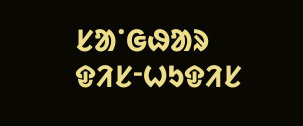ᱥᱟᱸᱜᱷᱟᱨ ᱫᱤᱥᱼᱦᱩᱫᱤᱥ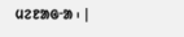ᱢᱮᱱᱟᱜᱼᱟ ᱾ |